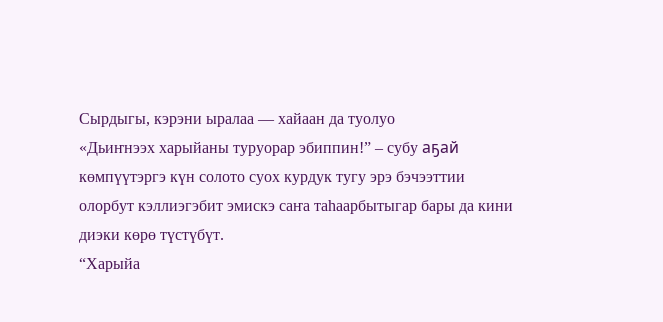Сырдыгы, кэрэни ыралаа — хайаан да туолуо
«Дьиҥнээх харыйаны туруорар эбиппин!” – субу аҕай көмпүүтэргэ күн солото суох курдук тугу эрэ бэчээттии олорбут кэллиэгэбит эмискэ саҥа таһаарбытыгар бары да кини диэки көрө түстүбүт.
“Харыйа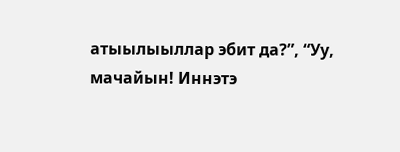атыылыыллар эбит да?”, “Уу, мачайын! Иннэтэ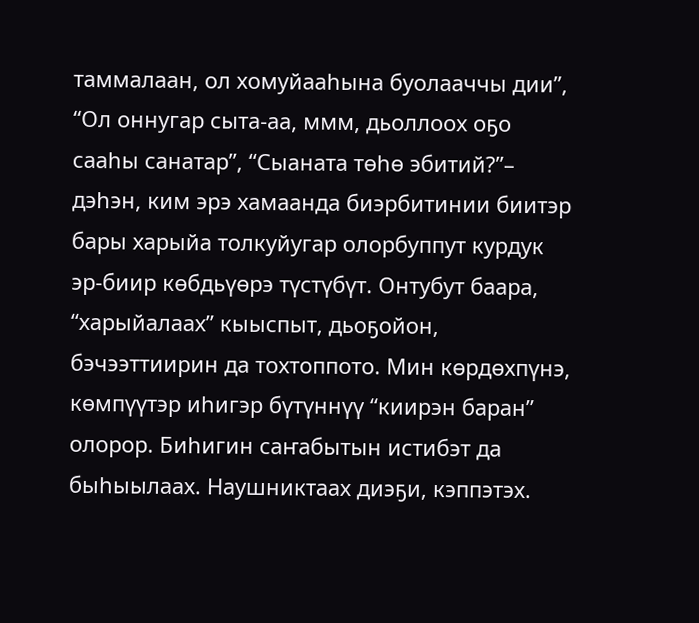таммалаан, ол хомуйааһына буолааччы дии”, “Ол оннугар сыта-аа, ммм, дьоллоох оҕо сааһы санатар”, “Сыаната төһө эбитий?”– дэһэн, ким эрэ хамаанда биэрбитинии биитэр бары харыйа толкуйугар олорбуппут курдук эр-биир көбдьүөрэ түстүбүт. Онтубут баара, “харыйалаах” кыыспыт, дьоҕойон, бэчээттиирин да тохтоппото. Мин көрдөхпүнэ, көмпүүтэр иһигэр бүтүннүү “киирэн баран” олорор. Биһигин саҥабытын истибэт да быһыылаах. Наушниктаах диэҕи, кэппэтэх.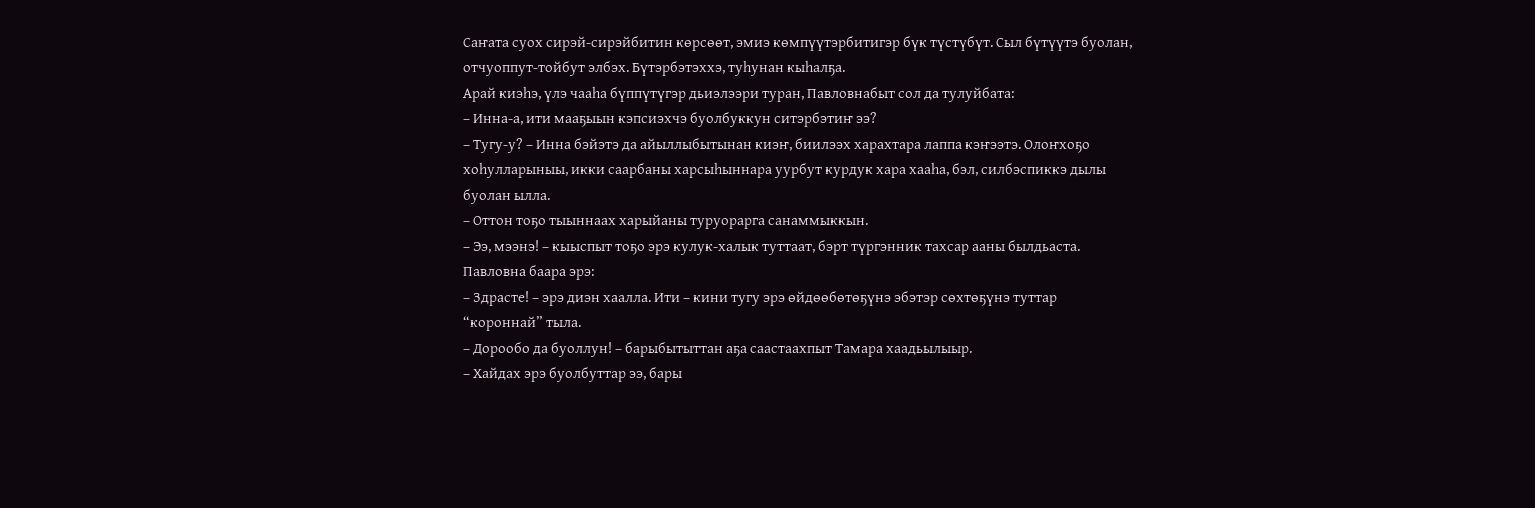Саҥата суох сирэй-сирэйбитин көрсөөт, эмиэ көмпүүтэрбитигэр бүк түстүбүт. Сыл бүтүүтэ буолан, отчуоппут-тойбут элбэх. Бүтэрбэтэххэ, туһунан кыһалҕа.
Арай киэһэ, үлэ чааһа бүппүтүгэр дьиэлээри туран, Павловнабыт сол да тулуйбата:
– Инна-а, ити мааҕыын кэпсиэхчэ буолбуккун ситэрбэтиҥ ээ?
– Тугу-у? – Инна бэйэтэ да айыллыбытынан киэҥ, биилээх харахтара лаппа кэҥээтэ. Олоҥхоҕо хоһулларыныы, икки саарбаны харсыһыннара уурбут курдук хара хааһа, бэл, силбэспиккэ дылы буолан ылла.
– Оттон тоҕо тыыннаах харыйаны туруорарга санаммыккын.
– Ээ, мээнэ! – кыыспыт тоҕо эрэ кулук-халык туттаат, бэрт түргэнник тахсар ааны былдьаста. Павловна баара эрэ:
– Здрасте! – эрэ диэн хаалла. Ити – кини тугу эрэ өйдөөбөтөҕүнэ эбэтэр сөхтөҕүнэ туттар “короннай” тыла.
– Дорообо да буоллун! – барыбытыттан аҕа саастаахпыт Тамара хаадьылыыр.
– Хайдах эрэ буолбуттар ээ, бары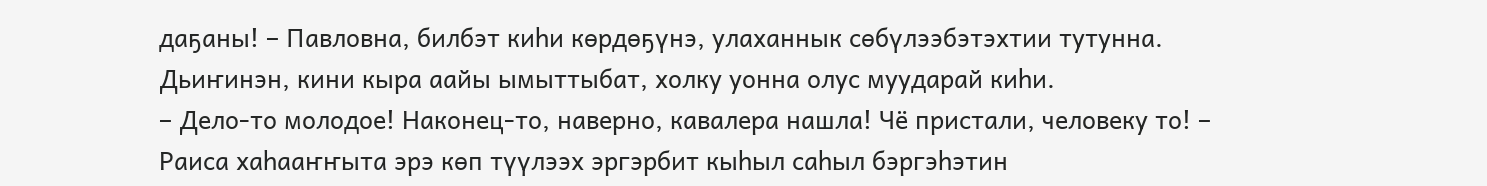даҕаны! – Павловна, билбэт киһи көрдөҕүнэ, улаханнык сөбүлээбэтэхтии тутунна. Дьиҥинэн, кини кыра аайы ымыттыбат, холку уонна олус муударай киһи.
– Дело-то молодое! Наконец-то, наверно, кавалера нашла! Чё пристали, человеку то! – Раиса хаһааҥҥыта эрэ көп түүлээх эргэрбит кыһыл саһыл бэргэһэтин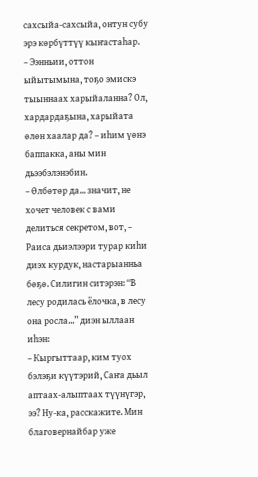сахсыйа-сахсыйа, онтун субу эрэ көрбүттүү кыҥастаһар.
– Ээнньии, оттон ыйытымына, тоҕо эмискэ тыыннаах харыйаланна? Ол, хардардаҕына, харыйата өлөн хаалар да? – иһим үөнэ баппакка, аны мин дьээбэлэнэбин.
– Өлбөтөр да... значит, не хочет человек с вами делиться секретом, вот, – Раиса дьиэлээри турар киһи диэх курдук, настарыанньа бөҕө. Силигин ситэрэн: “В лесу родилась ёлочка, в лесу она росла...” диэн ыллаан иһэн:
– Кыргыттаар, ким туох бэлэҕи күүтэрий, Саҥа дьыл аптаах-алыптаах түүнүгэр, ээ? Ну-ка, расскажите. Мин благовернайбар уже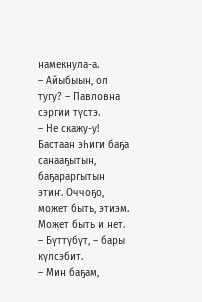намекнула-а.
– Айыбыын, ол тугу? – Павловна сэргии түстэ.
– Не скажу-у! Бастаан эһиги баҕа санааҕытын, баҕараргытын этиҥ. Оччоҕо, может быть, этиэм. Может быть и нет.
– Бүттүбүт, – бары күлсэбит.
– Мин баҕам,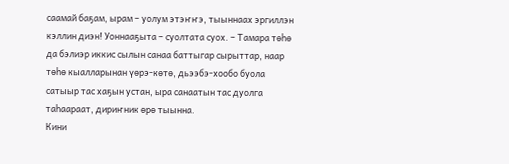саамай баҕам, ырам – уолум этэҥҥэ, тыыннаах эргиллэн кэллин диэн! Уоннааҕыта – суолтата суох. – Тамара төһө да бэлиэр иккис сылын санаа баттыгар сырыттар, наар төһө кыалларынан үөрэ-көтө, дьээбэ-хообо буола сатыыр тас хаҕын устан, ыра санаатын тас дуолга таһаараат, дириҥник өрө тыынна.
Кини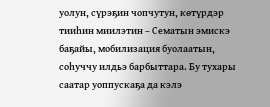уолун, сүрэҕин чопчутун, көтүрдэр тииһин миилэтин – Сематын эмискэ баҕайы, мобилизация буолаатын, соһуччу илдьэ барбыттара. Бу тухары саатар уоппускаҕа да кэлэ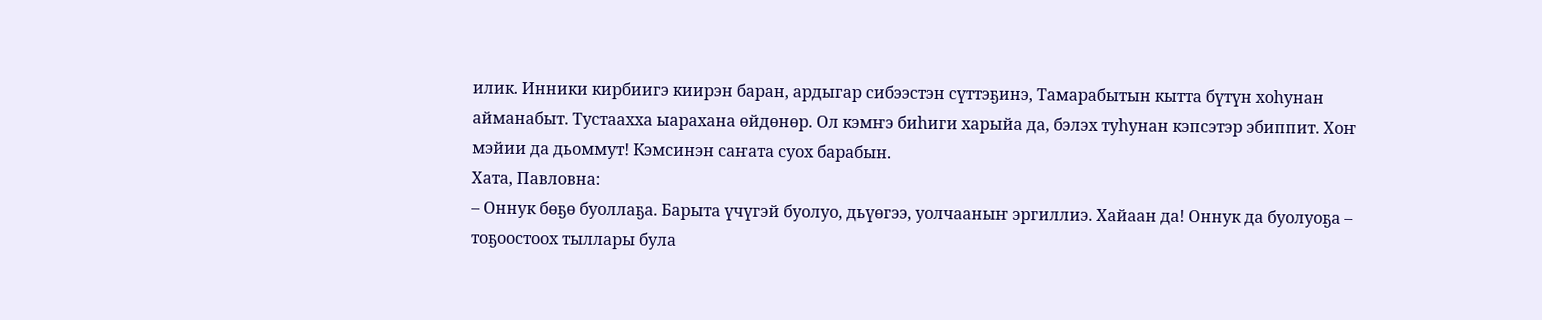илик. Инники кирбиигэ киирэн баран, ардыгар сибээстэн сүттэҕинэ, Тамарабытын кытта бүтүн хоһунан айманабыт. Тустаахха ыарахана өйдөнөр. Ол кэмҥэ биһиги харыйа да, бэлэх туһунан кэпсэтэр эбиппит. Хоҥ мэйии да дьоммут! Кэмсинэн саҥата суох барабын.
Хата, Павловна:
– Оннук бөҕө буоллаҕа. Барыта үчүгэй буолуо, дьүөгээ, уолчааныҥ эргиллиэ. Хайаан да! Оннук да буолуоҕа – тоҕоостоох тыллары була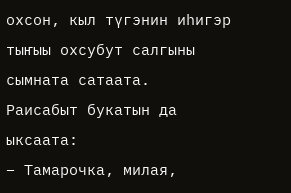охсон, кыл түгэнин иһигэр тыҥыы охсубут салгыны сымната сатаата.
Раисабыт букатын да ыксаата:
– Тамарочка, милая,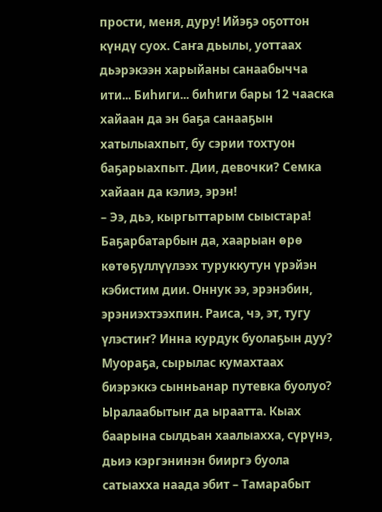прости, меня, дуру! Ийэҕэ оҕоттон күндү суох. Саҥа дьылы, уоттаах дьэрэкээн харыйаны санаабычча ити... Биһиги... биһиги бары 12 чааска хайаан да эн баҕа санааҕын хатылыахпыт, бу сэрии тохтуон баҕарыахпыт. Дии, девочки? Семка хайаан да кэлиэ, эрэн!
– Ээ, дьэ, кыргыттарым сыыстара! Баҕарбатарбын да, хаарыан өрө көтөҕүллүүлээх туруккутун үрэйэн кэбистим дии. Оннук ээ, эрэнэбин, эрэниэхтээхпин. Раиса, чэ, эт, тугу үлэстиҥ? Инна курдук буолаҕын дуу? Муораҕа, сырылас кумахтаах биэрэккэ сынньанар путевка буолуо? Ыралаабытыҥ да ыраатта. Кыах баарына сылдьан хаалыахха, сүрүнэ, дьиэ кэргэнинэн бииргэ буола сатыахха наада эбит – Тамарабыт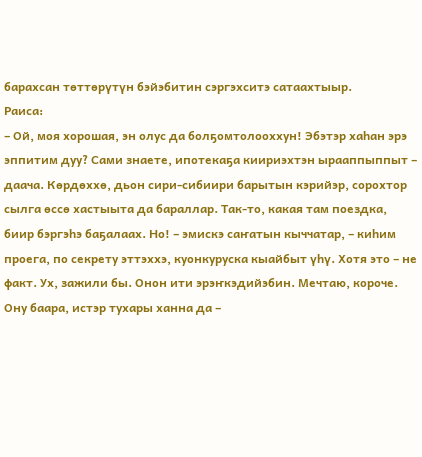барахсан төттөрүтүн бэйэбитин сэргэхситэ сатаахтыыр.
Раиса:
– Ой, моя хорошая, эн олус да болҕомтолооххун! Эбэтэр хаһан эрэ эппитим дуу? Сами знаете, ипотекаҕа киириэхтэн ырааппыппыт – даача. Көрдөххө, дьон сири-сибиири барытын кэрийэр, сорохтор сылга өссө хастыыта да бараллар. Так-то, какая там поездка, биир бэргэһэ баҕалаах. Но! – эмискэ саҥатын кыччатар, – киһим проега, по секрету эттэххэ, куонкуруска кыайбыт үһү. Хотя это – не факт. Ух, зажили бы. Онон ити эрэҥкэдийэбин. Мечтаю, короче. Ону баара, истэр тухары ханна да –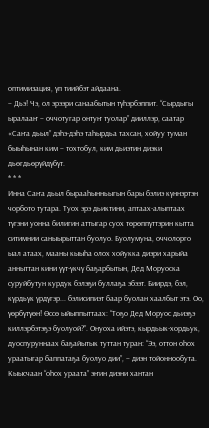оптимизация, үп тиийбэт айдаана.
– Дьэ! Чэ, ол эрээри санаабытын түһэрбэппит. “Сырдыгы ыралааҥ – оччотугар онтуҥ туолар” дииллэр, саатар «Саҥа дьыл” дэһэ-дэһэ таһырдьа тахсан, хойуу туман быыһынан ким – тохтобул, ким дьиэтин диэки дьөгдьөрүйдүбүт.
* * *
Инна Саҥа дьыл бырааһынньыгын бары бэлиэ күннэртэн чорбото тутара. Туох эрэ дьиктини, аптаах-алыптаах түгэни уонна билигин аттыгар суох төрөппүттэрин кытта ситимнии саныырыттан буолуо. Буолумуна, оччолорго ыал атаах, мааны кыыһа олох хойукка диэри харыйа анныттан кини үүт-үкчү баҕарбытын, Дед Моруоска суруйбутун курдук бэлэҕи буллаҕа эбээт. Биирдэ, бэл, күрдьүк үрдүгэр... бэлисипиэт баар буолан хаалбыт этэ. Оо, үөрбүтүөн! Өссө ыйыппыттаах: “Тоҕо Дед Моруос дьиэҕэ киллэрбэтэҕэ буолуой?”. Онуоха ийэтэ, кырдьык-хордьук, дуоспуруннаах баҕайытык туттан туран: “Ээ, оттон оһох ураатыгар баппатаҕа буолуо дии”, – диэн тойоннообута. Кыысчаан “оһох ураата” эҥин диэни хантан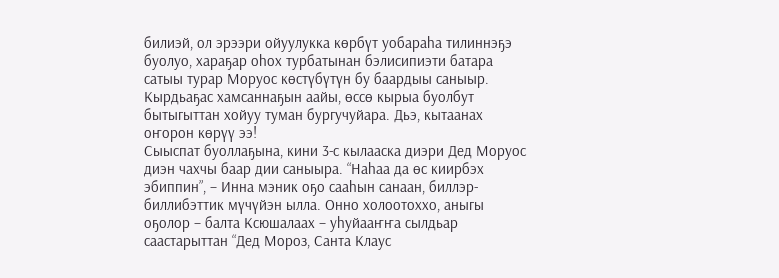билиэй, ол эрээри ойуулукка көрбүт уобараһа тилиннэҕэ буолуо, хараҕар оһох турбатынан бэлисипиэти батара сатыы турар Моруос көстүбүтүн бу баардыы саныыр. Кырдьаҕас хамсаннаҕын аайы, өссө кырыа буолбут бытыгыттан хойуу туман бургучуйара. Дьэ, кытаанах оҥорон көрүү ээ!
Сыыспат буоллаҕына, кини 3-с кылааска диэри Дед Моруос диэн чахчы баар дии саныыра. “Наһаа да өс киирбэх эбиппин”, – Инна мэник оҕо сааһын санаан, биллэр-биллибэттик мүчүйэн ылла. Онно холоотоххо, аныгы оҕолор – балта Ксюшалаах – уһуйааҥҥа сылдьар саастарыттан “Дед Мороз, Санта Клаус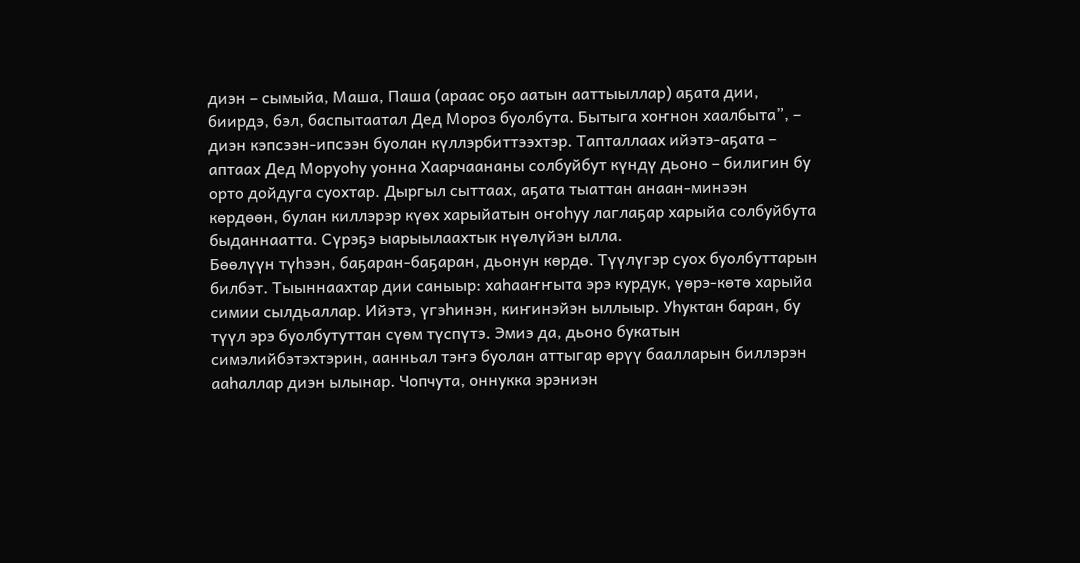диэн – сымыйа, Маша, Паша (араас оҕо аатын ааттыыллар) аҕата дии, биирдэ, бэл, баспытаатал Дед Мороз буолбута. Бытыга хоҥнон хаалбыта”, – диэн кэпсээн-ипсээн буолан күллэрбиттээхтэр. Тапталлаах ийэтэ-аҕата – аптаах Дед Моруоһу уонна Хаарчаананы солбуйбут күндү дьоно – билигин бу орто дойдуга суохтар. Дыргыл сыттаах, аҕата тыаттан анаан-минээн көрдөөн, булан киллэрэр күөх харыйатын оҥоһуу лаглаҕар харыйа солбуйбута быданнаатта. Сүрэҕэ ыарыылаахтык нүөлүйэн ылла.
Бөөлүүн түһээн, баҕаран-баҕаран, дьонун көрдө. Түүлүгэр суох буолбуттарын билбэт. Тыыннаахтар дии саныыр: хаһааҥҥыта эрэ курдук, үөрэ-көтө харыйа симии сылдьаллар. Ийэтэ, үгэһинэн, киҥинэйэн ыллыыр. Уһуктан баран, бу түүл эрэ буолбутуттан сүөм түспүтэ. Эмиэ да, дьоно букатын симэлийбэтэхтэрин, аанньал тэҥэ буолан аттыгар өрүү баалларын биллэрэн ааһаллар диэн ылынар. Чопчута, оннукка эрэниэн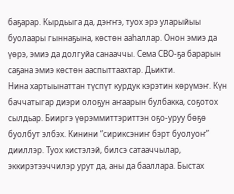баҕарар. Кырдьыга да, дэҥҥэ, туох эрэ уларыйыы буолаары гыннаҕына, көстөн ааһаллар. Онон эмиэ да үөрэ, эмиэ да долгуйа санааччы. Сема СВО-ҕа барарын саҕана эмиэ көстөн ааспыттаахтар. Дьикти.
Нина хартыынаттан түспүт курдук кэрэтин көрүмэҥ. Күн баччатыгар диэри олоҕун аҥаарын булбакка, соҕотох сылдьар. Бииргэ үөрэммиттэриттэн оҕо-уруу бөҕө буолбут элбэх. Кинини “сириксэниҥ бэрт буолуоҥ” дииллэр. Туох кистэлэй, билсэ сатааччылар, эккирэтээччилэр урут да, аны да бааллара. Быстах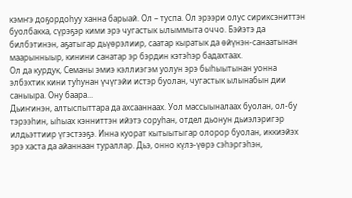кэмҥэ доҕордоһуу ханна барыай. Ол – туспа. Ол эрээри олус сириксэниттэн буолбакка, сүрэҕэр кими эрэ чугастык ылыммыта оччо. Бэйэтэ да билбэтинэн, аҕатыгар дьүөрэлиир, саатар кыратык да өйүнэн-санаатынан маарынныыр, кинини санатар эр бэрдин кэтэһэр бадахтаах.
Ол да курдук, Семаны эмиэ кэллиэгэм уолун эрэ быһыытынан уонна элбэхтик кини туһунан үчүгэйи истэр буолан, чугастык ылынабын дии саныыра. Ону баара...
Дьиҥинэн, алтыспыттара да ахсааннаах. Уол массыыналаах буолан, ол-бу тэрээһин, ыһыах кэнниттэн ийэтэ соруһан, отдел дьонун дьиэлэригэр илдьэттиир үгэстээҕэ. Инна куорат кытыытыгар олорор буолан, иккиэйэх эрэ хаста да айаннаан тураллар. Дьэ, онно күлэ-үөрэ сэһэргэһэн,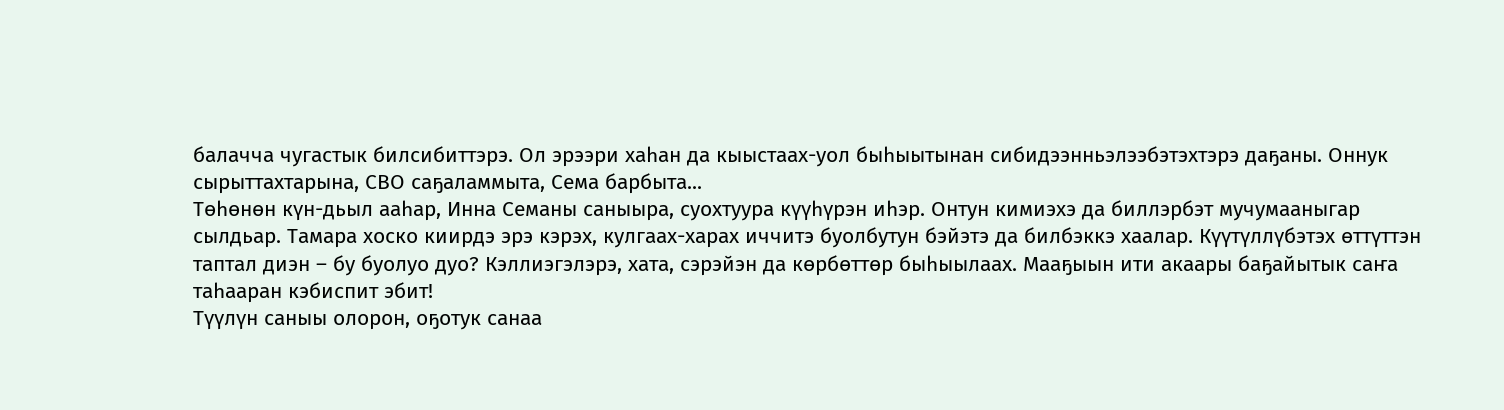балачча чугастык билсибиттэрэ. Ол эрээри хаһан да кыыстаах-уол быһыытынан сибидээнньэлээбэтэхтэрэ даҕаны. Оннук сырыттахтарына, СВО саҕаламмыта, Сема барбыта...
Төһөнөн күн-дьыл ааһар, Инна Семаны саныыра, суохтуура күүһүрэн иһэр. Онтун кимиэхэ да биллэрбэт мучумааныгар сылдьар. Тамара хоско киирдэ эрэ кэрэх, кулгаах-харах иччитэ буолбутун бэйэтэ да билбэккэ хаалар. Күүтүллүбэтэх өттүттэн таптал диэн – бу буолуо дуо? Кэллиэгэлэрэ, хата, сэрэйэн да көрбөттөр быһыылаах. Мааҕыын ити акаары баҕайытык саҥа таһааран кэбиспит эбит!
Түүлүн саныы олорон, оҕотук санаа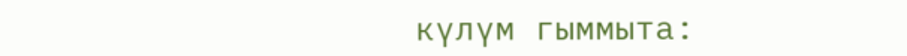күлүм гыммыта: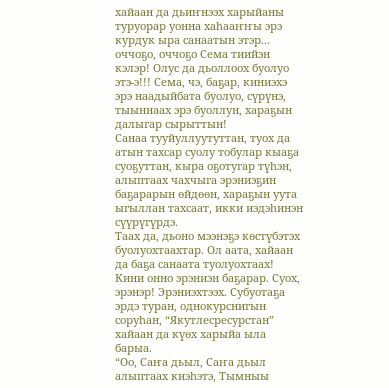хайаан да дьиҥнээх харыйаны туруорар уонна хаһааҥҥы эрэ курдук ыра санаатын этэр... оччоҕо, оччоҕо Сема тиийэн кэлэр! Олус да дьоллоох буолуо этэ-э!!! Сема, чэ, баҕар, киниэхэ эрэ наадыйбата буолуо, сүрүнэ, тыыннаах эрэ буоллун, хараҕын далыгар сырыттын!
Санаа тууйуллуутуттан, туох да атын тахсар суолу тобулар кыаҕа суоҕуттан, кыра оҕотугар түһэн, алыптаах чахчыга эрэниэҕин баҕарарын өйдөөн, хараҕын уута ыгыллан тахсаат, икки иэдэһинэн сүүрүгүрдэ.
Таах да, дьоно мээнэҕэ көстүбэтэх буолуохтаахтар. Ол аата, хайаан да баҕа санаата туолуохтаах! Кини онно эрэниэн баҕарар. Суох, эрэнэр! Эрэниэхтээх. Субуотаҕа эрдэ туран, однокурснигын соруһан, “Якутлесресурстан” хайаан да күөх харыйа ыла барыа.
“Оо, Саҥа дьыл, Саҥа дьыл алыптаах киэһэтэ, Тымныы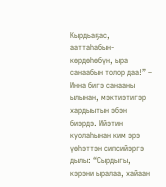Кырдьаҕас, ааттаһабын-көрдөһөбүн, ыра санаабын толор даа!” – Инна бигэ санааны ылынан, мэктиэтигэр хардыытын эбэн биэрдэ. Ийэтин куолаһынан ким эрэ үөһэттэн сипсийэргэ дылы: “Сырдыгы, кэрэни ыралаа, хайаан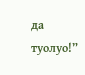да туолуо!”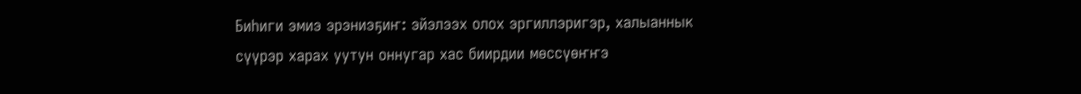Биһиги эмиэ эрэниэҕиҥ: эйэлээх олох эргиллэригэр, халыаннык сүүрэр харах уутун оннугар хас биирдии мөссүөҥҥэ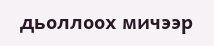дьоллоох мичээр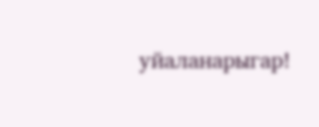уйаланарыгар!